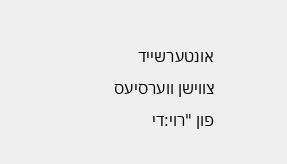אונטערשייד צווישן ווערסיעס פון "רוי:די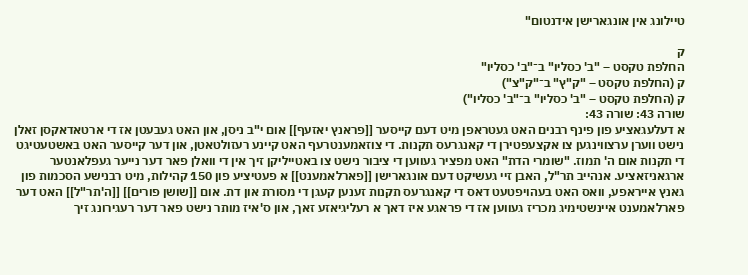טיילונג אין אונגארישן אידנטום"

ק
החלפת טקסט – "ב' כסליו" ב־"ב' כסליו"
ק (החלפת טקסט – "ק"ץ" ב־"ק"צ")
ק (החלפת טקסט – "ב' כסליו" ב־"ב' כסליו")
שורה 43: שורה 43:
א דעלעגאציע פון פינף רבנים האט געטראפן מיט דעם קייסער [[פראנץ יאזעף]] אום י"ב ניסן, און האט געבעטן אז די ארטאדאקסן זאלן נישט ווערן ערצווינגען צו אקצעפטירן די קאנגרעס תקנות. די צוזאמענטרעף האט קיינע רעזולטאטן, און דער קייסער האט באשטעטיגט די תקנות אום ה' תמוז. "שומרי הדת" האט מפציר געווען די ציבור נישט צו באטייליקן זיך אין די וואלן פאר דער נייער געפלאנטער ארגאניזאציע. אנהייב תר"ל, האבן זיי געשיקט דעם אונגארישן [[פארלאמענט]] א פעטיציע פון 150 קהילות, מיט רבנישע הסכמות פון גאנץ אייראפע, וואס האט בעהויפטעט דאס די קאנגרעס תקנות זענען קעגן די מסורת און דת. אום [[שושן פורים]] [[ה'תר"ל]] האט דער פארלאמענט איינשטימיג מכריז געווען אז די פראגע איז דאך א רעליגיאזע זאך, און ס'איז מותר נישט פאר דער רעגירונג זיך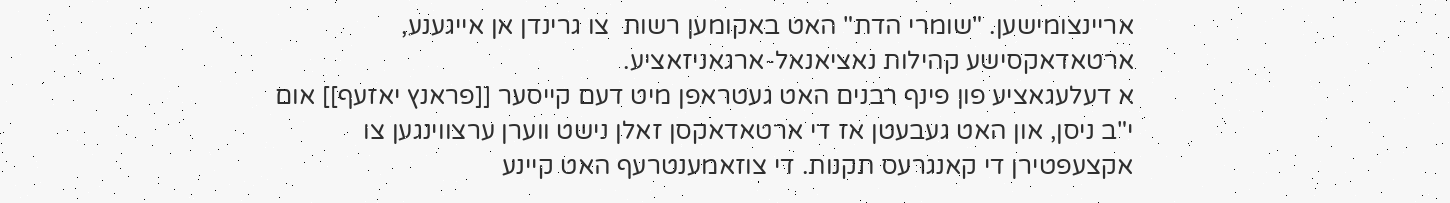אריינצומישען. "שומרי הדת" האט באקומען רשות  צו גרינדן אן אייגענע, ארטאדאקסישע קהילות נאציאנאל-ארגאניזאציע.
א דעלעגאציע פון פינף רבנים האט געטראפן מיט דעם קייסער [[פראנץ יאזעף]] אום י"ב ניסן, און האט געבעטן אז די ארטאדאקסן זאלן נישט ווערן ערצווינגען צו אקצעפטירן די קאנגרעס תקנות. די צוזאמענטרעף האט קיינע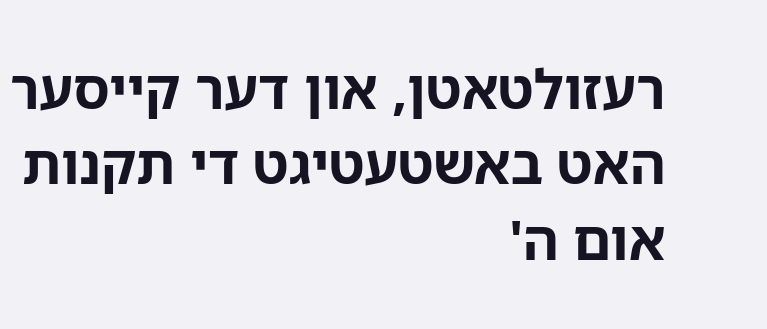רעזולטאטן, און דער קייסער האט באשטעטיגט די תקנות אום ה'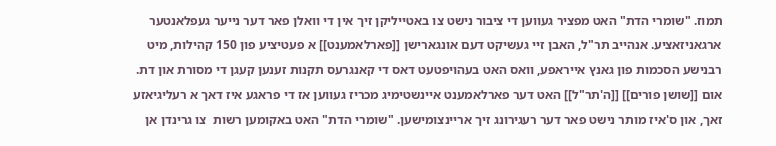תמוז. "שומרי הדת" האט מפציר געווען די ציבור נישט צו באטייליקן זיך אין די וואלן פאר דער נייער געפלאנטער ארגאניזאציע. אנהייב תר"ל, האבן זיי געשיקט דעם אונגארישן [[פארלאמענט]] א פעטיציע פון 150 קהילות, מיט רבנישע הסכמות פון גאנץ אייראפע, וואס האט בעהויפטעט דאס די קאנגרעס תקנות זענען קעגן די מסורת און דת. אום [[שושן פורים]] [[ה'תר"ל]] האט דער פארלאמענט איינשטימיג מכריז געווען אז די פראגע איז דאך א רעליגיאזע זאך, און ס'איז מותר נישט פאר דער רעגירונג זיך אריינצומישען. "שומרי הדת" האט באקומען רשות  צו גרינדן אן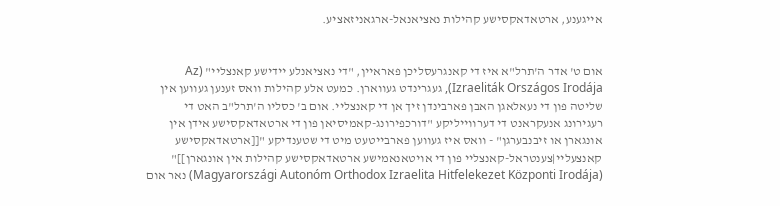אייגענע, ארטאדאקסישע קהילות נאציאנאל-ארגאניזאציע.


אום ט' אדר ה'תרל"א איז די קאנגרעסליכן פאראיין, "די נאציאנלע יידישע קאנצליי" (Az Izraeliták Országos Irodája), געגרינדט געווארן. כמעט אלע קהילות וואס זענען געווען אין שליטה פון די נעאלאגן האבן פארבינדן זיך אן די קאנצליי. אום ב' כסליו ה'תרל"ב האט די רעגירונג אנעקראנט די דערווייליקע "דורכפירונג-קאמיסיאן פון די ארטאדאקסישע אידן אין אונגארן או זיבנבערגן" - וואס איז געווען פארבייטעט מיט די שטענדיקע "[[ארטאדאקסישע קאנצעליי|צענטראל-קאנצליי פון די אויטאנאמישע ארטאדאקסישע קהילות אין אונגארן]]" (Magyarországi Autonóm Orthodox Izraelita Hitfelekezet Központi Irodája) נאר אום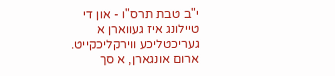י"ב טבת תרס"ו - און די טיילונג איז געווארן א געריכטליכע ווירקליכקייט. ארום אונגארן, א סך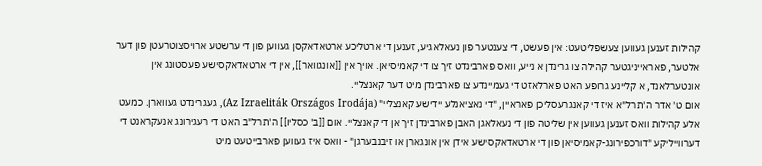קהילות זענען געווען צעשפליטעט: אין פעשט, די צענטער פון נעאלאגיע, זענען די ארטליכע ארטאדאקסן געווען פון די ערשטע ארויסצוטרעטן פון דער אלטער, פאראייניגטער קהילה צו גרינדן א נייע, וואס פארבינדט זיך צו די קאמיסיאן. אויך אין [[אונגוואר]], אין די ארטאדאקסישע פעסטונג אין אונטערלאנד, א קליינע גרופע האט פארלאזט די געמיינדע צו פארבינדן מיט דער קאנצליי.
אום ט' אדר ה'תרל"א איז די קאנגרעסליכן פאראיין, "די נאציאנלע יידישע קאנצליי" (Az Izraeliták Országos Irodája), געגרינדט געווארן. כמעט אלע קהילות וואס זענען געווען אין שליטה פון די נעאלאגן האבן פארבינדן זיך אן די קאנצליי. אום [[ב' כסליו]] ה'תרל"ב האט די רעגירונג אנעקראנט די דערווייליקע "דורכפירונג-קאמיסיאן פון די ארטאדאקסישע אידן אין אונגארן או זיבנבערגן" - וואס איז געווען פארבייטעט מיט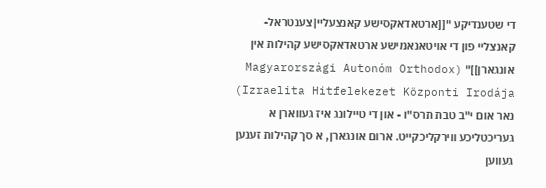די שטענדיקע "[[ארטאדאקסישע קאנצעליי|צענטראל-קאנצליי פון די אויטאנאמישע ארטאדאקסישע קהילות אין אונגארן]]" (Magyarországi Autonóm Orthodox Izraelita Hitfelekezet Központi Irodája) נאר אום י"ב טבת תרס"ו - און די טיילונג איז געווארן א געריכטליכע ווירקליכקייט. ארום אונגארן, א סך קהילות זענען געווען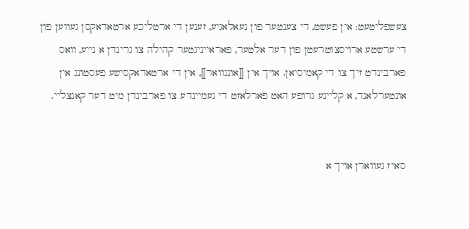צעשפליטעט: אין פעשט, די צענטער פון נעאלאגיע, זענען די ארטליכע ארטאדאקסן געווען פון די ערשטע ארויסצוטרעטן פון דער אלטער, פאראייניגטער קהילה צו גרינדן א נייע, וואס פארבינדט זיך צו די קאמיסיאן. אויך אין [[אונגוואר]], אין די ארטאדאקסישע פעסטונג אין אונטערלאנד, א קליינע גרופע האט פארלאזט די געמיינדע צו פארבינדן מיט דער קאנצליי.


ס'איז געווארן אויך א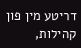דריטע מין פון קהילות,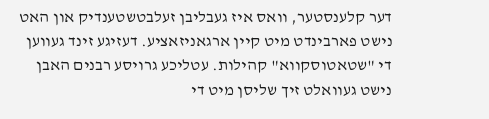דער קלענסטער, וואס איז געבליבן זעלבטשטענדיק און האט נישט פארבינדט מיט קיין ארגאניזאציע. דעזיגע זינד געווען די "שטאטוסקווא" קהילות. עטליכע גרויסע רבנים האבן נישט געוואלט זיך שליסן מיט די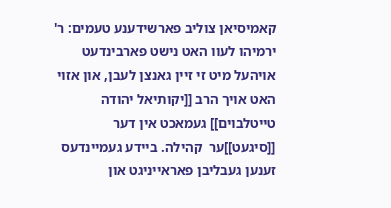קאמיסיאן צוליב פארשידענע טעמים: ר' ירמיהו לעוו האט נישט פארבינדעט אויהעל מיט זי זיין גאנצן לעבן, און אזוי האט אויך הרב [[יקותיאל יהודה טייטלבוים]] געמאכט אין דער [[סיגעט]]ער  קהילה. ביידע געמיינדעס זענען געבליבן פאראייניגט און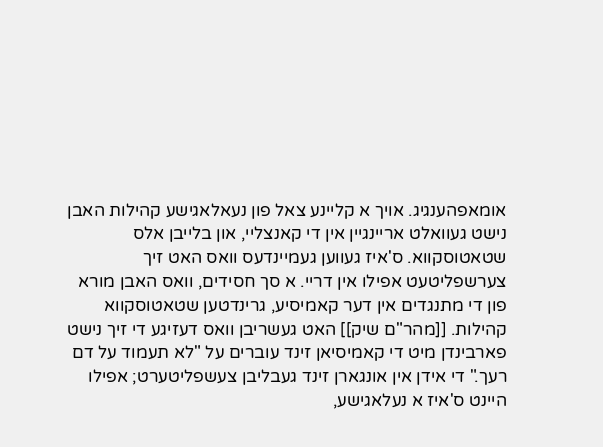אומאפהענגיג. אויך א קליינע צאל פון נעאלאגישע קהילות האבן נישט געוואלט אריינגיין אין די קאנצליי, און בלייבן אלס שטאטוסקווא. ס'איז געווען געמיינדעס וואס האט זיך צערשפליטעט אפילו אין דריי. א סך חסידים, וואס האבן מורא פון די מתנגדים אין דער קאמיסיע, גרינדטען שטאטוסקווא קהילות. [[מהר"ם שיק]] האט געשריבן וואס דעזיגע די זיך נישט פארבינדן מיט די קאמיסיאן זינד עוברים על "לא תעמוד על דם רעך." די אידן אין אונגארן זינד געבליבן צעשפליטערט; אפילו היינט ס'איז א נעלאגישע,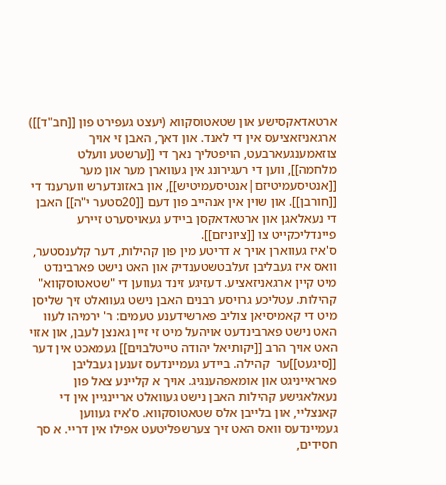ארטאדאקסישע און שטאטוסקווא (יעצט געפירט פון [[חב"ד]]) ארגאניזאציעס אין די לאנד. און דאך, האבן זי אויך צוזאמענגעארבעט, הויפטליך נאך די [[ערשטע וועלט מלחמה]], ווען די רעגירונג אין געווארן מער און מער [[אנטיסעמיטיזם|אנטיסעמיטיש]], און באזונדערש ווערענד די [[חורבן]]. און שוין אין אנהייב פון דעם [[20סטער י"ה]] האבן די נעאלאגן און ארטאדאקסן ביידע געאויסערט זיירע פיינדליכקייט צו [[ציוניזם]].
ס'איז געווארן אויך א דריטע מין פון קהילות, דער קלענסטער, וואס איז געבליבן זעלבטשטענדיק און האט נישט פארבינדט מיט קיין ארגאניזאציע. דעזיגע זינד געווען די "שטאטוסקווא" קהילות. עטליכע גרויסע רבנים האבן נישט געוואלט זיך שליסן מיט די קאמיסיאן צוליב פארשידענע טעמים: ר' ירמיהו לעוו האט נישט פארבינדעט אויהעל מיט זי זיין גאנצן לעבן, און אזוי האט אויך הרב [[יקותיאל יהודה טייטלבוים]] געמאכט אין דער [[סיגעט]]ער  קהילה. ביידע געמיינדעס זענען געבליבן פאראייניגט און אומאפהענגיג. אויך א קליינע צאל פון נעאלאגישע קהילות האבן נישט געוואלט אריינגיין אין די קאנצליי, און בלייבן אלס שטאטוסקווא. ס'איז געווען געמיינדעס וואס האט זיך צערשפליטעט אפילו אין דריי. א סך חסידים,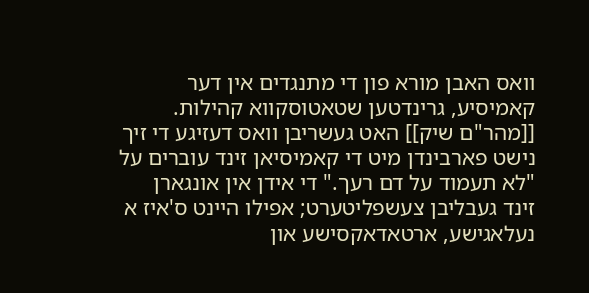וואס האבן מורא פון די מתנגדים אין דער קאמיסיע, גרינדטען שטאטוסקווא קהילות. [[מהר"ם שיק]] האט געשריבן וואס דעזיגע די זיך נישט פארבינדן מיט די קאמיסיאן זינד עוברים על "לא תעמוד על דם רעך." די אידן אין אונגארן זינד געבליבן צעשפליטערט; אפילו היינט ס'איז א נעלאגישע, ארטאדאקסישע און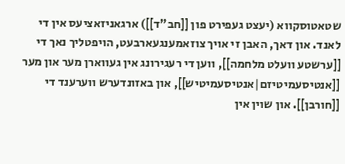שטאטוסקווא (יעצט געפירט פון [[חב"ד]]) ארגאניזאציעס אין די לאנד. און דאך, האבן זי אויך צוזאמענגעארבעט, הויפטליך נאך די [[ערשטע וועלט מלחמה]], ווען די רעגירונג אין געווארן מער און מער [[אנטיסעמיטיזם|אנטיסעמיטיש]], און באזונדערש ווערענד די [[חורבן]]. און שוין אין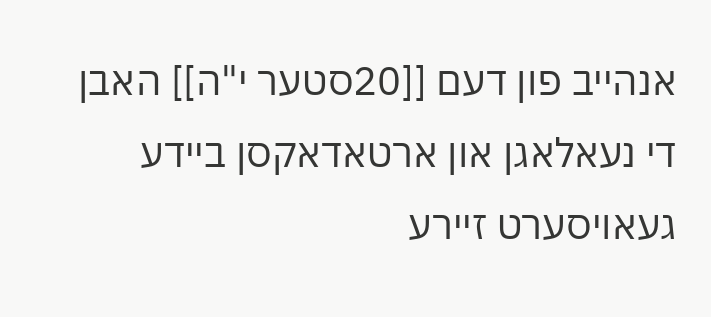אנהייב פון דעם [[20סטער י"ה]] האבן די נעאלאגן און ארטאדאקסן ביידע געאויסערט זיירע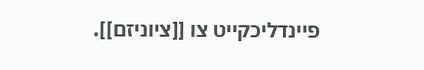פיינדליכקייט צו [[ציוניזם]].